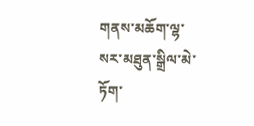གནས་མཆོག་ལྷ་སར་མཐུན་སྒྲིལ་མེ་ཏོག་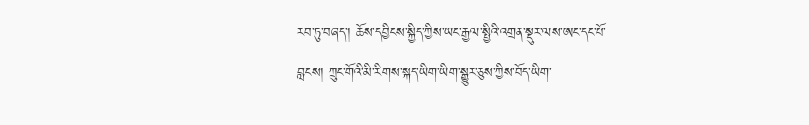རབ་ཏུ་བཞད་། ཆོས་དབྱིངས་སྐྱིད་ཀྱིས་ཡང་རྒྱལ་སྤྱིའི་འགྲན་སྡུར་ལས་ཨང་དང་པོ་བླངས། ཀྲུང་གོའི་མི་རིགས་སྐད་ཡིག་ཡིག་སྒྱུར་ཅུས་ཀྱིས་བོད་ཡིག་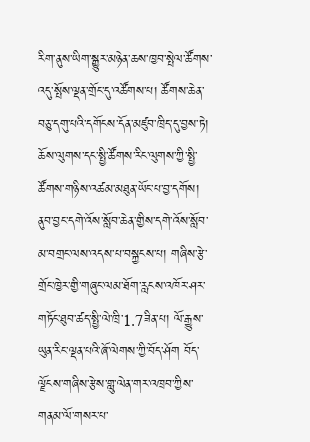རིག་ནུས་ཡིག་སྒྱུར་མཉེན་ཆས་ཁྱབ་སྤེལ་ཚོགས་འདུ་སྤོས་ལྡན་གྲོང་དུ་འཚོགས་པ། ཚོགས་ཆེན་བཅུ་དགུ་པའི་དགོངས་དོན་མཛུབ་ཁྲིད་དུ་བྱས་ཏེ། ཆོས་ལུགས་དང་སྤྱི་ཚོགས་རིང་ལུགས་ཀྱི་སྤྱི་ཚོགས་གཉིས་འཚམ་མཐུན་ཡོང་པ་བྱ་དགོས། ནུབ་བྱང་དགེ་འོས་སློབ་ཆེན་གྱིས་དགེ་འོས་སློབ་མ་བགྲང་ལས་འདས་པ་བསྐྱངས་པ། གཞིས་རྩེ་གྲོང་ཁྱེར་གྱི་གཞུང་ལམ་ཐོག་རླངས་འཁོར་ཤར་གཏོང་ཐུབ་ཚད་སྤྱི་ལེ་ཁྲི་1.7ཟིན་པ། ལོ་རྒྱུས་ཡུན་རིང་ལྡན་པའི་ཞོ་ལེགས་ཀྱི་བོད་ཤོག བོད་ལྗོངས་གཞིས་རྩེས་གླུ་ལེན་གར་འཁྲབ་ཀྱིས་གནམ་ལོ་གསར་པ་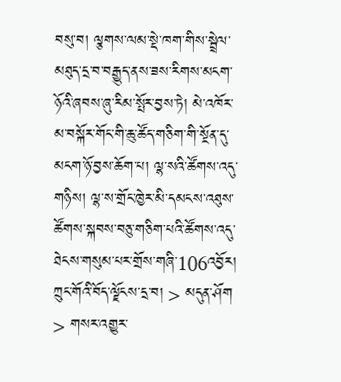བསུ་བ། ལྕགས་ལམ་སྡེ་ཁག་གིས་སྦྲེལ་མཐུད་དྲ་བ་བརྒྱུད་ནས་ཟས་རིགས་མངག་ཉོའི་ཞབས་ཞུ་རིམ་སྤོར་བྱས་ཏེ། མེ་འཁོར་མ་བསྐོར་གོང་གི་ཆུ་ཚོད་གཅིག་གི་སྔོན་དུ་མངག་ཉོ་བྱས་ཆོག་པ། ལྷ་སའི་ཚོགས་འདུ་གཉིས། ལྷ་ས་གྲོང་ཁྱེར་མི་དམངས་འཐུས་ཚོགས་སྐབས་བཅུ་གཅིག་པའི་ཚོགས་འདུ་ཐེངས་གསུམ་པར་གྲོས་གཞི་106འབྱོར།
ཀྲུང་གོའི་བོད་ལྗོངས་དྲ་བ། > མདུན་ཤོག > གསར་འགྱུར་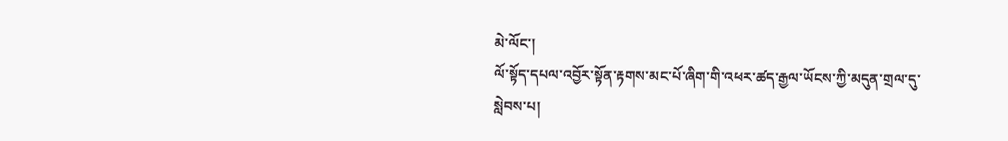མེ་ལོང་།
ལོ་སྟོད་དཔལ་འབྱོར་སྟོན་རྟགས་མང་པོ་ཞིག་གི་འཕར་ཚད་རྒྱལ་ཡོངས་ཀྱི་མདུན་གྲལ་དུ་སླེབས་པ།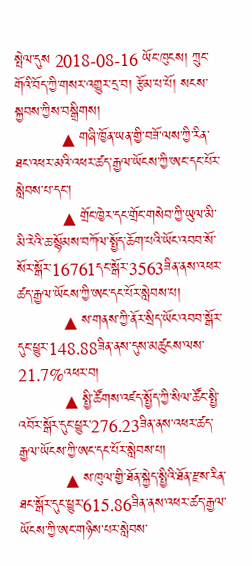སྤེལ་དུས 2018-08-16 ཡོང་ཁུངས། ཀྲུང་གོའི་བོད་ཀྱི་གསར་འགྱུར་དྲ་བ། རྩོམ་པ་པོ། སངས་སྐྱབས་ཀྱིས་བསྒྲིགས།
          ▲ གཞི་ཁྱོན་ཡན་གྱི་བཟོ་ལས་ཀྱི་རིན་ཐང་འཕར་མའི་འཕར་ཚད་རྒྱལ་ཡོངས་ཀྱི་ཨང་དང་པོར་སླེབས་པ་དང་།
          ▲ གྲོང་ཁྱེར་དང་གྲོང་གསེབ་ཀྱི་ཡུལ་མི་མི་རེའི་ཆ་སྙོམས་བཀོལ་སྤྱོད་ཆོག་པའི་ཡོང་འབབ་སོ་སོར་སྒོར་16761དང་སྒོར་3563ཟིན་ནས་འཕར་ཚད་རྒྱལ་ཡོངས་ཀྱི་ཨང་དང་པོར་སླེབས་པ།
          ▲ ས་གནས་ཀྱི་ནོར་སྲིད་ཡོང་འབབ་སྒོར་དུང་ཕྱུར་148.88ཟིན་ནས་དུས་མཚུངས་ལས་21.7%འཕར་བ།
          ▲ སྤྱི་ཚོགས་འཛད་སྤྱོད་ཀྱི་སིལ་ཚོང་སྤྱི་འབོར་སྒོར་དུང་ཕྱུར་276.23ཟིན་ནས་འཕར་ཚད་རྒྱལ་ཡོངས་ཀྱི་ཨང་དང་པོར་སླེབས་པ།
          ▲ ས་ཁུལ་གྱི་ཐོན་སྐྱེད་སྤྱིའི་ཐོན་རྫས་རིན་ཐང་སྒོར་དུང་ཕྱུར་615.86ཟིན་ནས་འཕར་ཚད་རྒྱལ་ཡོངས་ཀྱི་ཨང་གཉིས་པར་སླེབས་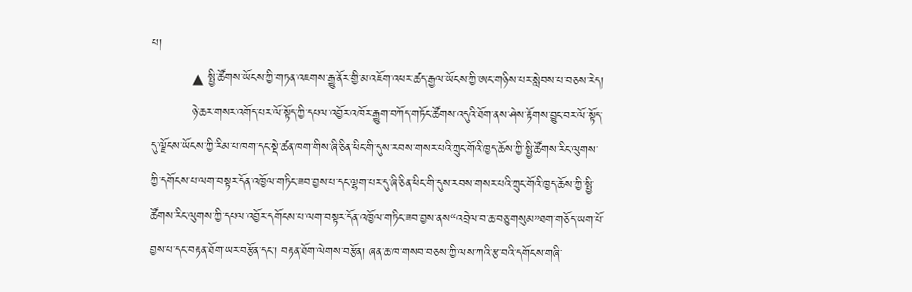པ།
          ▲ སྤྱི་ཚོགས་ཡོངས་ཀྱི་གཏན་འཇགས་རྒྱུ་ནོར་གྱི་མ་འཇོག་འཕར་ཚད་རྒྱལ་ཡོངས་ཀྱི་ཨང་གཉིས་པར་སླེབས་པ་བཅས་རེད།
          ཉེ་ཆར་གསར་འགོད་པར་ལོ་སྟོད་ཀྱི་དཔལ་འབྱོར་འཁོར་རྒྱུག་བཀོད་གཏོང་ཚོགས་འདུའི་ཐོག་ནས་ཤེས་རྟོགས་བྱུང་བར་ལོ་སྟོད་དུ་ལྗོངས་ཡོངས་ཀྱི་རིམ་པ་ཁག་དང་སྡེ་ཚན་ཁག་གིས་ཞི་ཅིན་ཕིང་གི་དུས་རབས་གསར་པའི་ཀྲུང་གོའི་ཁྱད་ཆོས་ཀྱི་སྤྱི་ཚོགས་རིང་ལུགས་ཀྱི་དགོངས་པ་ལག་བསྟར་དོན་འཁྱོལ་གཏིང་ཟབ་བྱས་པ་དང་ལྷག་པར་དུ་ཞི་ཅིན་ཕིང་གི་དུས་རབས་གསར་པའི་ཀྲུང་གོའི་ཁྱད་ཆོས་ཀྱི་སྤྱི་ཚོགས་རིང་ལུགས་ཀྱི་དཔལ་འབྱོར་དགོངས་པ་ལག་བསྟར་དོན་འཁྱོལ་གཏིང་ཟབ་བྱས་ནས“འབྲེལ་བ་ཆ་བཅུ་གསུམ”ཐག་གཅོད་ཡག་པོ་བྱས་པ་དང་བརྟན་ཐོག་ཡར་བརྩོན་དང་། བརྟན་ཐོག་ལེགས་བརྩོན། ཞན་ཆ་ཁ་གསབ་བཅས་ཀྱི་ལས་ཀའི་རྩ་བའི་དགོངས་གཞི་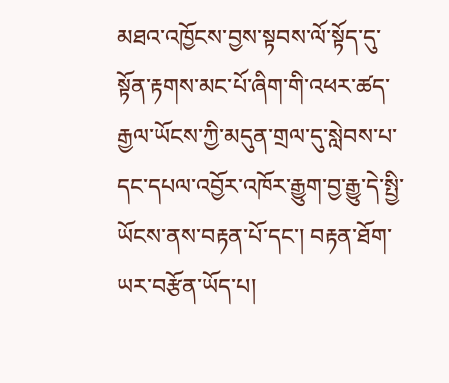མཐའ་འཁྱོངས་བྱས་སྟབས་ལོ་སྟོད་དུ་སྟོན་རྟགས་མང་པོ་ཞིག་གི་འཕར་ཚད་རྒྱལ་ཡོངས་ཀྱི་མདུན་གྲལ་དུ་སླེབས་པ་དང་དཔལ་འབྱོར་འཁོར་རྒྱུག་བྱ་རྒྱུ་དེ་སྤྱི་ཡོངས་ནས་བརྟན་པོ་དང་། བརྟན་ཐོག་ཡར་བརྩོན་ཡོད་པ།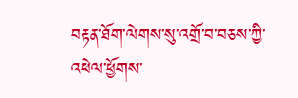བརྟན་ཐོག་ལེགས་སུ་འགྲོ་བ་བཅས་ཀྱི་འཕེལ་ཕྱོགས་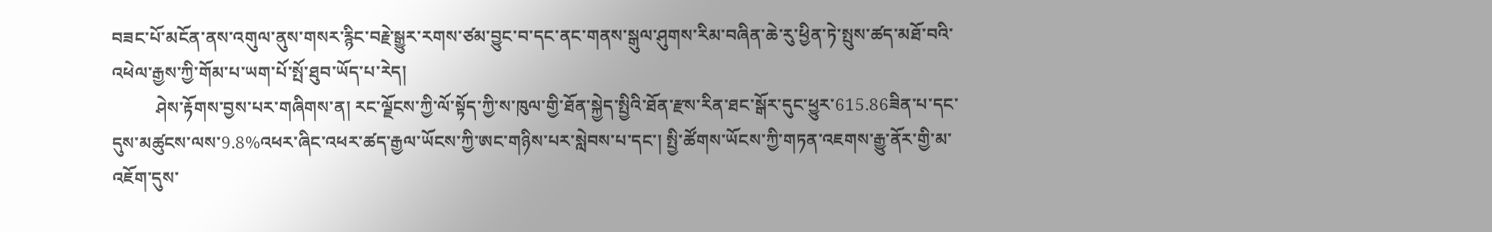བཟང་པོ་མངོན་ནས་འགུལ་ནུས་གསར་རྙིང་བརྗེ་སྒྱུར་རགས་ཙམ་བྱུང་བ་དང་ནང་གནས་སྒུལ་ཤུགས་རིམ་བཞིན་ཆེ་རུ་ཕྱིན་ཏེ་སྤུས་ཚད་མཐོ་བའི་འཕེལ་རྒྱས་ཀྱི་གོམ་པ་ཡག་པོ་སྤོ་ཐུབ་ཡོད་པ་རེད།
          ཤེས་རྟོགས་བྱས་པར་གཞིགས་ན། རང་ལྗོངས་ཀྱི་ལོ་སྟོད་ཀྱི་ས་ཁུལ་གྱི་ཐོན་སྐྱེད་སྤྱིའི་ཐོན་རྫས་རིན་ཐང་སྒོར་དུང་ཕྱུར་615.86ཟིན་པ་དང་དུས་མཚུངས་ལས་9.8%འཕར་ཞིང་འཕར་ཚད་རྒྱལ་ཡོངས་ཀྱི་ཨང་གཉིས་པར་སླེབས་པ་དང་། སྤྱི་ཚོགས་ཡོངས་ཀྱི་གཏན་འཇགས་རྒྱུ་ནོར་གྱི་མ་འཇོག་དུས་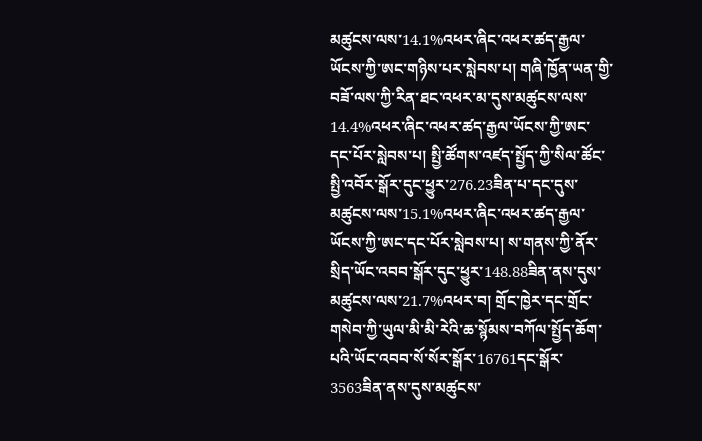མཚུངས་ལས་14.1%འཕར་ཞིང་འཕར་ཚད་རྒྱལ་ཡོངས་ཀྱི་ཨང་གཉིས་པར་སླེབས་པ། གཞི་ཁྱོན་ཡན་གྱི་བཟོ་ལས་ཀྱི་རིན་ཐང་འཕར་མ་དུས་མཚུངས་ལས་14.4%འཕར་ཞིང་འཕར་ཚད་རྒྱལ་ཡོངས་ཀྱི་ཨང་དང་པོར་སླེབས་པ། སྤྱི་ཚོགས་འཛད་སྤྱོད་ཀྱི་སིལ་ཚོང་སྤྱི་འབོར་སྒོར་དུང་ཕྱུར་276.23ཟིན་པ་དང་དུས་མཚུངས་ལས་15.1%འཕར་ཞིང་འཕར་ཚད་རྒྱལ་ཡོངས་ཀྱི་ཨང་དང་པོར་སླེབས་པ། ས་གནས་ཀྱི་ནོར་སྲིད་ཡོང་འབབ་སྒོར་དུང་ཕྱུར་148.88ཟིན་ནས་དུས་མཚུངས་ལས་21.7%འཕར་བ། གྲོང་ཁྱེར་དང་གྲོང་གསེབ་ཀྱི་ཡུལ་མི་མི་རེའི་ཆ་སྙོམས་བཀོལ་སྤྱོད་ཆོག་པའི་ཡོང་འབབ་སོ་སོར་སྒོར་16761དང་སྒོར་3563ཟིན་ནས་དུས་མཚུངས་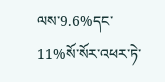ལས་9.6%དང་11%སོ་སོར་འཕར་ཏེ་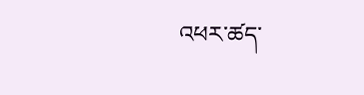འཕར་ཚད་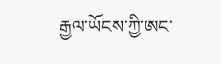རྒྱལ་ཡོངས་ཀྱི་ཨང་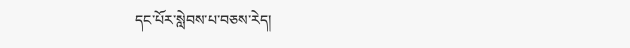དང་པོར་སླེབས་པ་བཅས་རེད།